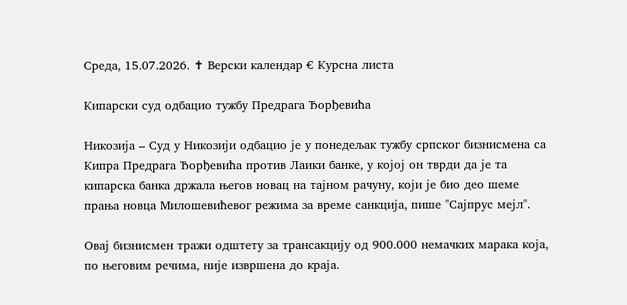Среда, 15.07.2026. ✝ Верски календар € Курсна листа

Кипарски суд одбацио тужбу Предрага Ђорђевића

Никозија – Суд у Никозији одбацио је у понедељак тужбу српског бизнисмена са Кипра Предрага Ђорђевића против Лаики банке, у којој он тврди да је та кипарска банка држала његов новац на тајном рачуну, који је био део шеме прања новца Милошевићевог режима за време санкција, пише "Сајпрус мејл".

Овај бизнисмен тражи одштету за трансакцију од 900.000 немачких марака која, по његовим речима, није извршена до краја.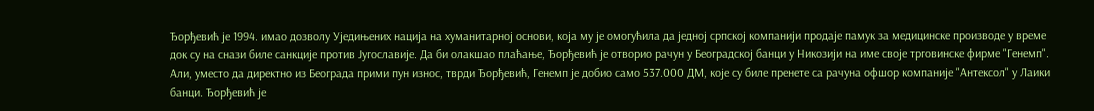Ђорђевић је 1994. имао дозволу Уједињених нација на хуманитарној основи, која му је омогућила да једној српској компанији продаје памук за медицинске производе у време док су на снази биле санкције против Југославије. Да би олакшао плаћање, Ђорђевић је отворио рачун у Београдској банци у Никозији на име своје трговинске фирме "Генемп". Али, уместо да директно из Београда прими пун износ, тврди Ђорђевић, Генемп је добио само 537.000 ДМ, које су биле пренете са рачуна офшор компаније "Антексол" у Лаики банци. Ђорђевић је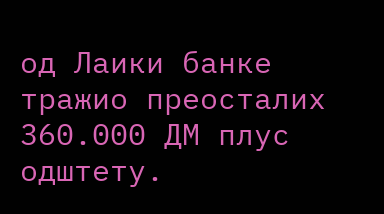од Лаики банке тражио преосталих 360.000 ДМ плус одштету.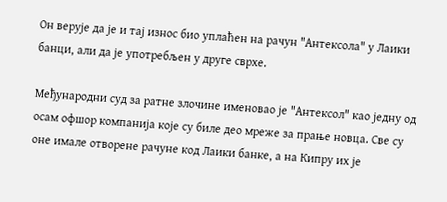Он верује да је и тај износ био уплаћен на рачун "Антексола" у Лаики банци, али да је употребљен у друге сврхе.

Међународни суд за ратне злочине именовао је "Антексол" као једну од осам офшор компанија које су биле део мреже за прање новца. Све су оне имале отворене рачуне код Лаики банке, а на Кипру их је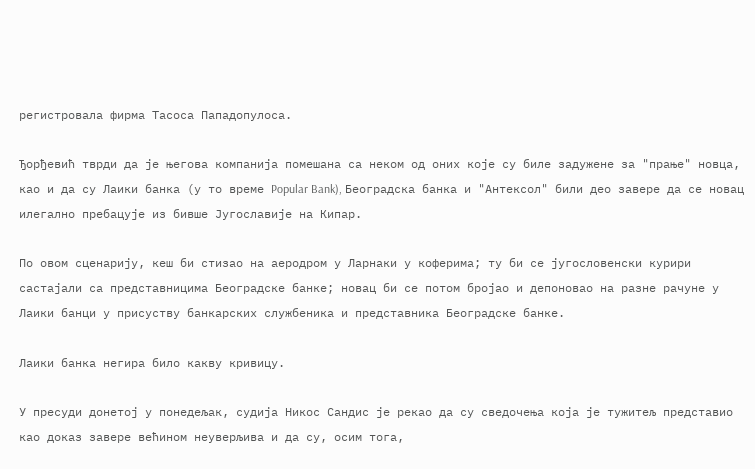регистровала фирма Тасоса Пападопулоса.

Ђорђевић тврди да је његова компанија помешана са неком од оних које су биле задужене за "прање" новца, као и да су Лаики банка (у то време Popular Bank), Београдска банка и "Антексол" били део завере да се новац илегално пребацује из бивше Југославије на Кипар.

По овом сценарију, кеш би стизао на аеродром у Ларнаки у коферима; ту би се југословенски курири састајали са представницима Београдске банке; новац би се потом бројао и депоновао на разне рачуне у Лаики банци у присуству банкарских службеника и представника Београдске банке.

Лаики банка негира било какву кривицу.

У пресуди донетој у понедељак, судија Никос Сандис је рекао да су сведочења која је тужитељ представио као доказ завере већином неуверљива и да су, осим тога,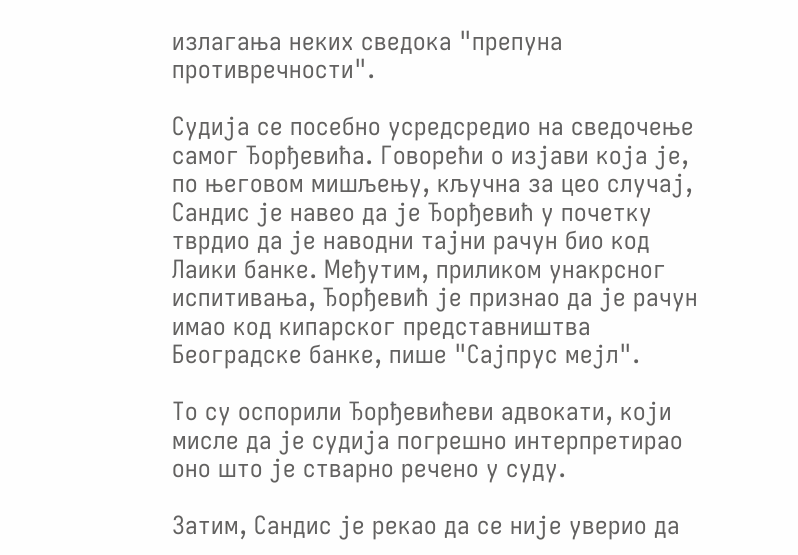излагања неких сведока "препуна противречности".

Судија се посебно усредсредио на сведочење самог Ђорђевића. Говорећи о изјави која је, по његовом мишљењу, кључна за цео случај, Сандис је навео да је Ђорђевић у почетку тврдио да је наводни тајни рачун био код Лаики банке. Међутим, приликом унакрсног испитивања, Ђорђевић је признао да је рачун имао код кипарског представништва Београдске банке, пише "Сајпрус мејл".

То су оспорили Ђорђевићеви адвокати, који мисле да је судија погрешно интерпретирао оно што је стварно речено у суду.

Затим, Сандис је рекао да се није уверио да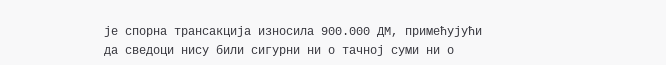је спорна трансакција износила 900.000 ДМ, примећујући да сведоци нису били сигурни ни о тачној суми ни о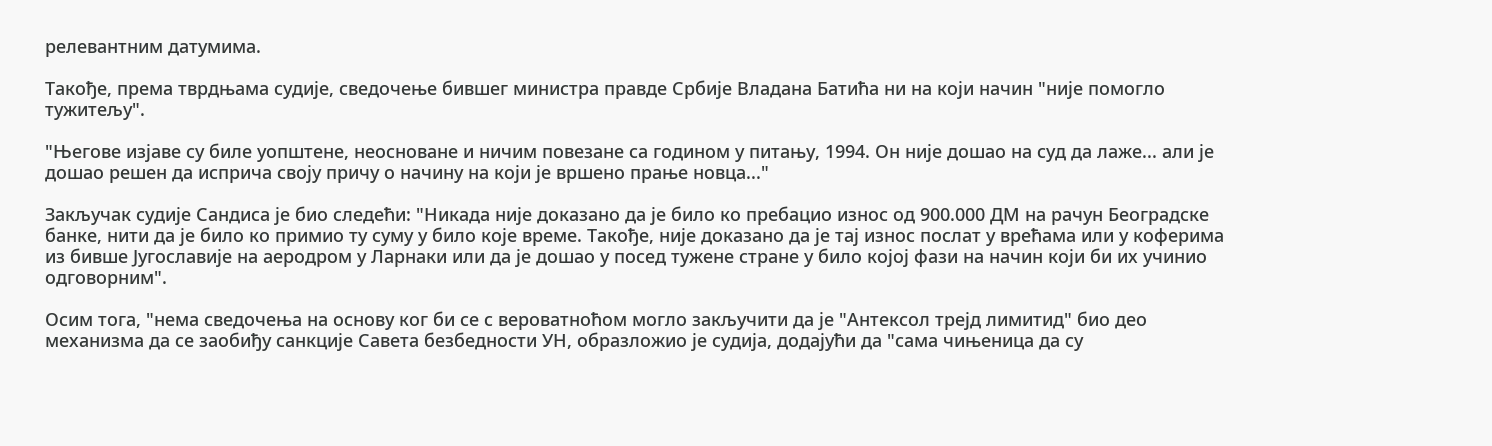релевантним датумима.

Такође, према тврдњама судије, сведочење бившег министра правде Србије Владана Батића ни на који начин "није помогло тужитељу".

"Његове изјаве су биле уопштене, неосноване и ничим повезане са годином у питању, 1994. Он није дошао на суд да лаже... али је дошао решен да исприча своју причу о начину на који је вршено прање новца..."

Закључак судије Сандиса је био следећи: "Никада није доказано да је било ко пребацио износ од 900.000 ДМ на рачун Београдске банке, нити да је било ко примио ту суму у било које време. Такође, није доказано да је тај износ послат у врећама или у коферима из бивше Југославије на аеродром у Ларнаки или да је дошао у посед тужене стране у било којој фази на начин који би их учинио одговорним".

Осим тога, "нема сведочења на основу ког би се с вероватноћом могло закључити да је "Антексол трејд лимитид" био део механизма да се заобиђу санкције Савета безбедности УН, образложио је судија, додајући да "сама чињеница да су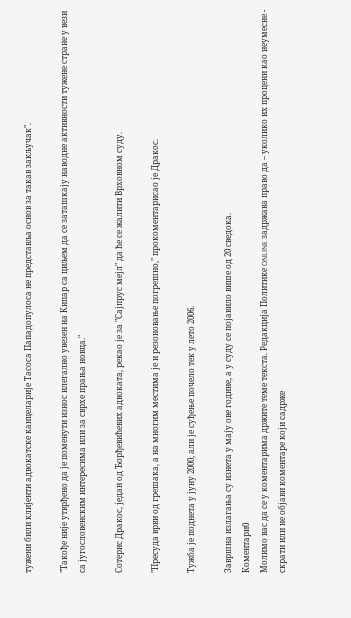тужени били клијенти адвокатске канцеларије Тасоса Пападопулоса не представља основ за такав закључак".

"Такође није утврђено да је поменути износ илегално увезен на Кипар са циљем да се заташкају наводне активности тужене стране у вези са југословенским интересима или за сврхе прања новца."

Сотерис Дракос, један од Ђорђевићевих адвоката, рекао је за "Сајпрус мејл" да ће се жалити Врховном суду.

"Пресуда врви од грешака, а на многим местима је и резоновање погрешно," прокоментарисао је Дракос.

Тужба је поднета у јуну 2000, али је суђење почело тек у лето 2006.

Завршна излагања су изнета у мају ове године, а у суду се појавило више од 20 сведока.
Коментари0
Молимо вас да се у коментарима држите теме текста. Редакција Политике ONLINE задржава право да – уколико их процени као неумесне - скрати или не објави коментаре који садрже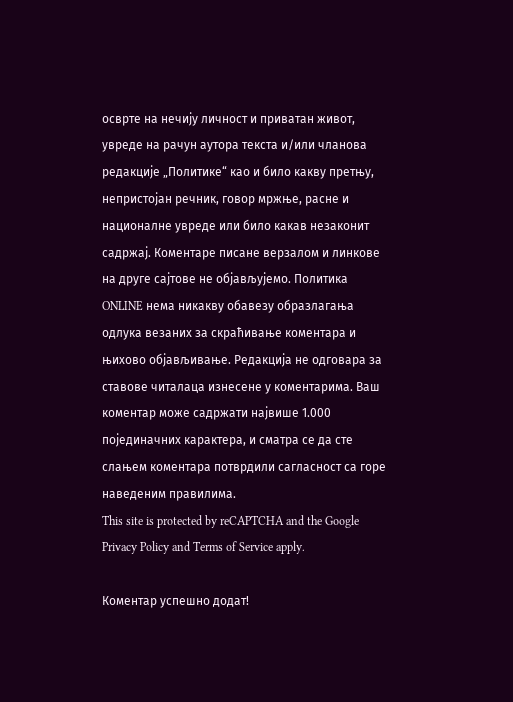осврте на нечију личност и приватан живот, увреде на рачун аутора текста и/или чланова редакције „Политике“ као и било какву претњу, непристојан речник, говор мржње, расне и националне увреде или било какав незаконит садржај. Коментаре писане верзалом и линкове на друге сајтове не објављујемо. Политика ONLINE нема никакву обавезу образлагања одлука везаних за скраћивање коментара и њихово објављивање. Редакција не одговара за ставове читалаца изнесене у коментарима. Ваш коментар може садржати највише 1.000 појединачних карактера, и сматра се да сте слањем коментара потврдили сагласност са горе наведеним правилима.
This site is protected by reCAPTCHA and the Google Privacy Policy and Terms of Service apply.

Комeнтар успeшно додат!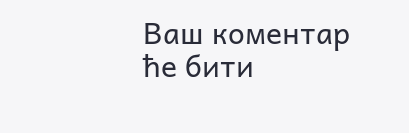Ваш комeнтар ћe бити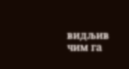видљив чим га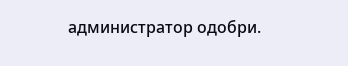администратор одобри.